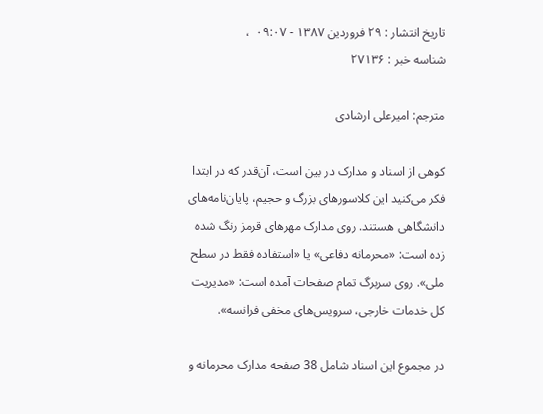تاریخ انتشار : ۲۹ فروردين ۱۳۸۷ - ۰۹:۰۷  ،
شناسه خبر : ۲۷۱۳۶

مترجم: امیرعلی ارشادی

کوهی از اسناد و مدارک در بین است، آن‌قدر که در ابتدا فکر می‌کنید این کلاسورهای بزرگ و حجیم، پایان‌نامه‌های دانشگاهی هستند. روی مدارک مهرهای قرمز رنگ شده زده است: «محرمانه دفاعی» یا «استفاده فقط در سطح ملی». روی سربرگ تمام صفحات آمده است: «مدیریت کل خدمات خارجی، سرویس‌های مخفی فرانسه».

در مجموع این اسناد شامل 38 صفحه مدارک محرمانه و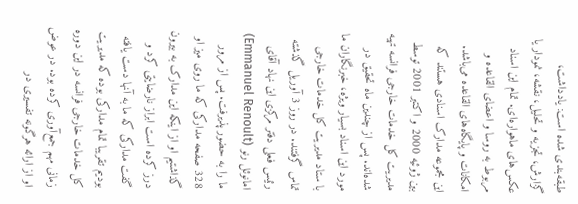طبقه‌بندی شده است: یادداشت، گزارش، تجزیه و تحلیل، نقشه، نمودار یا عکس‌های ماهواره‌ای. تمام این اسناد مربوط به روسا و اعضای القاعده و امکانات و پایگاه‌های القاعده می‌باشد. این مجموعه مدارک اسنادی هستند که بین ژوئیه 2000 و اکتبر 2001 توسط مدیریت کل خدمات خارجی فرانسه تهیه شده‌اند. پس از چندین ماه تحقیق در مورد این اسناد بسیار ویژه، خبرنگاران ما با ستاد مدیریت کل خدمات خارجی تماس گرفتند. در روز 3 آوریل گذشته رئیس فعلی دفتر مرکزی این نهاد آقای امانوئل رنو (Emmanuel Renoult) ما را به حضور پذیرفت. پس از مرور 328 صفحه مدارکی که ما روی میز او گذاشتیم او از اینکه این مدارک به بیرون درز کرده است ابراز نارضایتی کرد و گفت مدارکی که ما به آنها دست یافته بودیم تقریبا تمام مدارکی بوده که مدیریت کل خدمات خارجی فرانسه در این دوره زمانی مهم جمع‌آوری کرده بود. در عوض او از ارائه هرگونه تفسیری در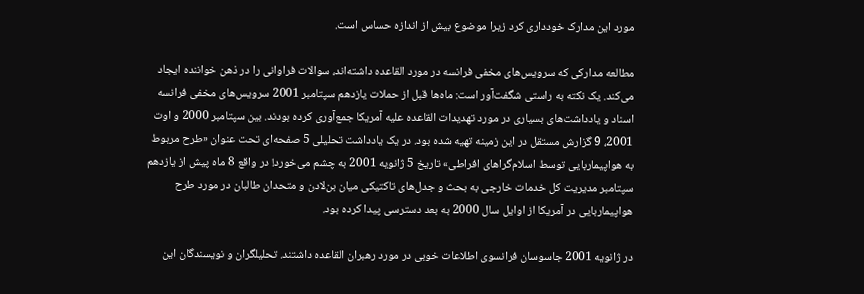مورد این مدارک خودداری کرد زیرا موضوع بیش از اندازه حساس است.

مطالعه مدارکی که سرویس‌های مخفی فرانسه در مورد القاعده داشته‌اند، سوالات فراوانی را در ذهن خواننده ایجاد می‌کند. یک نکته به راستی شگفت‌آور است: ماه‌ها قبل از حملات یازدهم سپتامبر 2001 سرویس‌های مخفی فرانسه اسناد و یادداشت‌های بسیاری در مورد تهدیدات القاعده علیه آمریکا جمع‌آوری کرده بودند. بین سپتامبر 2000 و اوت 2001، 9 گزارش مستقل در این زمینه تهیه شده بود. در یک یادداشت تحلیلی 5 صفحه‌ای تحت عنوان «طرح مربوط به هواپیماربایی توسط اسلام‌گراهای افراطی» تاریخ 5 ژانویه 2001 به چشم می‌خورد! در واقع 8 ماه پیش از یازدهم سپتامبر مدیریت کل خدمات خارجی به بحث و جدل‌های تاکتیکی میان بن‌لادن و متحدان طالبان در مورد طرح هواپیماربایی در آمریکا از اوایل سال 2000 به بعد دسترسی پیدا کرده بود.

در ژانویه 2001 جاسوسان فرانسوی اطلاعات خوبی در مورد رهبران القاعده داشتند. تحلیلگران و نویسندگان این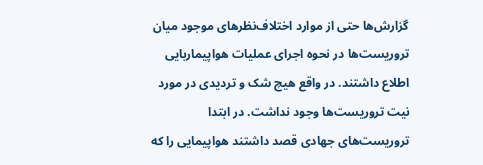گزارش‌ها حتی از موارد اختلاف‌نظرهای موجود میان تروریست‌ها در نحوه اجرای عملیات هواپیماربایی اطلاع داشتند. در واقع هیچ شک و تردیدی در مورد نیت تروریست‌ها وجود نداشت. در ابتدا تروریست‌های جهادی قصد داشتند هواپیمایی را که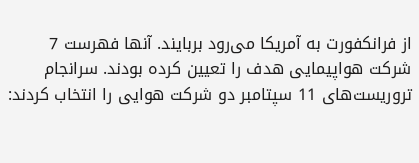از فرانکفورت به آمریکا می‌رود بربایند. آنها فهرست 7 شرکت هواپیمایی هدف را تعیین کرده بودند. سرانجام تروریست‌های 11 سپتامبر دو شرکت هوایی را انتخاب کردند: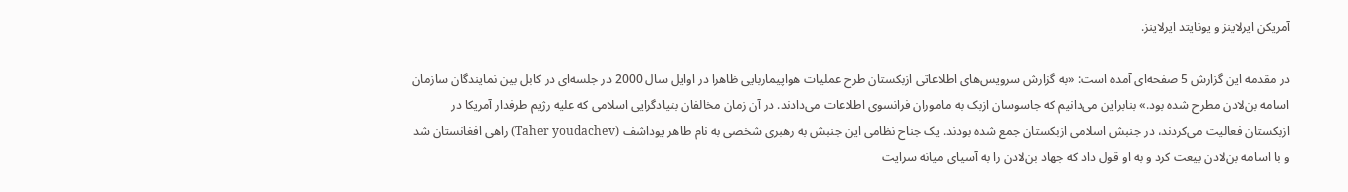آمریکن ایرلاینز و یونایتد ایرلاینز.

در مقدمه این گزارش 5 صفحه‌ای آمده است: «به گزارش سرویس‌های اطلاعاتی ازبکستان طرح عملیات هواپیماربایی ظاهرا در اوایل سال 2000 در جلسه‌ای در کابل بین نمایندگان سازمان اسامه بن‌لادن مطرح شده بود.» بنابراین می‌دانیم که جاسوسان ازبک به ماموران فرانسوی اطلاعات می‌دادند. در آن زمان مخالفان بنیادگرایی اسلامی که علیه رژیم طرفدار آمریکا در ازبکستان فعالیت می‌کردند، در جنبش اسلامی ازبکستان جمع شده بودند. یک جناح نظامی این جنبش به رهبری شخصی به نام طاهر یوداشف (Taher youdachev) راهی افغانستان شد و با اسامه بن‌لادن بیعت کرد و به او قول داد که جهاد بن‌لادن را به آسیای میانه سرایت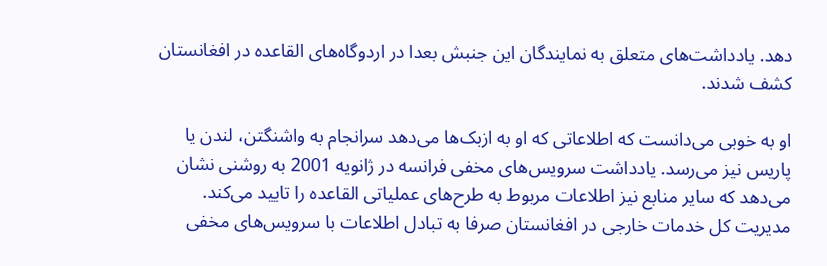دهد. یادداشت‌های متعلق به نمایندگان این جنبش بعدا در اردوگاه‌های القاعده در افغانستان کشف شدند.

او به خوبی می‌دانست که اطلاعاتی که او به ازبک‌ها می‌دهد سرانجام به واشنگتن، لندن یا پاریس نیز می‌رسد. یادداشت سرویس‌های مخفی فرانسه در ژانویه 2001 به روشنی نشان می‌دهد که سایر منابع نیز اطلاعات مربوط به طرح‌های عملیاتی القاعده را تایید می‌کند. مدیریت کل خدمات خارجی در افغانستان صرفا به تبادل اطلاعات با سرویس‌های مخفی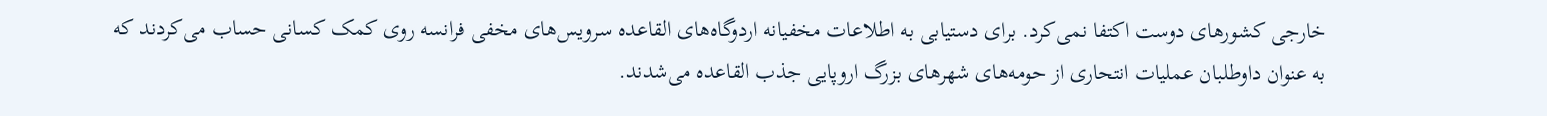خارجی کشورهای دوست اکتفا نمی‌کرد. برای دستیابی به اطلاعات مخفیانه اردوگاه‌های القاعده سرویس‌های مخفی فرانسه روی کمک کسانی حساب می‌کردند که به عنوان داوطلبان عملیات انتحاری از حومه‌های شهرهای بزرگ اروپایی جذب القاعده می‌شدند.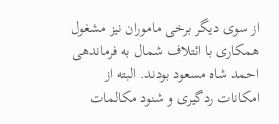از سوی دیگر برخی ماموران نیز مشغول همکاری با ائتلاف شمال به فرماندهی احمد شاه مسعود بودند. البته از امکانات ردگیری و شنود مکالمات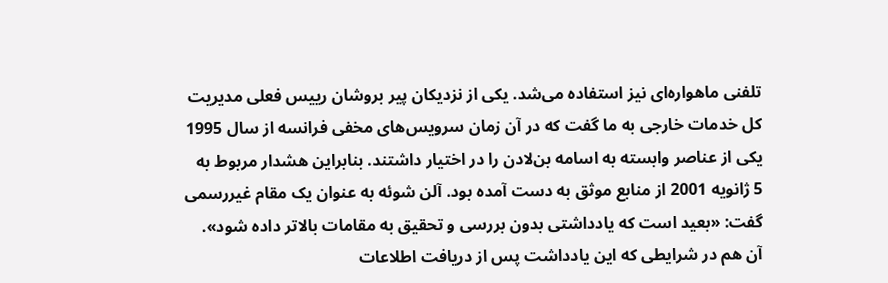تلفنی ماهواره‌ای نیز استفاده می‌شد. یکی از نزدیکان پیر بروشان رییس فعلی مدیریت کل خدمات خارجی به ما گفت که در آن زمان سرویس‌های مخفی فرانسه از سال 1995 یکی از عناصر وابسته به اسامه بن‌لادن را در اختیار داشتند. بنابراین هشدار مربوط به 5 ژانویه 2001 از منابع موثق به دست آمده بود. آلن شوئه به عنوان یک مقام غیررسمی گفت: «بعید است که یادداشتی بدون بررسی و تحقیق به مقامات بالاتر داده شود». آن هم در شرایطی که این یادداشت پس از دریافت اطلاعات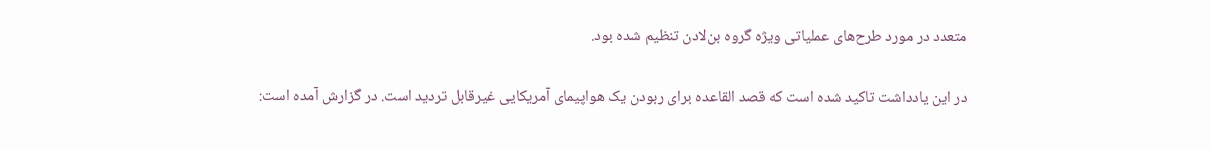متعدد در مورد طرح‌های عملیاتی ویژه گروه بن‌لادن تنظیم شده بود.

در این یادداشت تاکید شده است که قصد القاعده برای ربودن یک هواپیمای آمریکایی غیرقابل تردید است. در گزارش آمده است: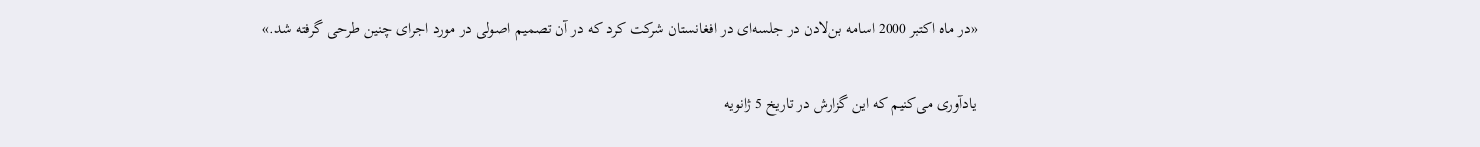«در ماه اکتبر 2000 اسامه بن‌لادن در جلسه‌ای در افغانستان شرکت کرد که در آن تصمیم اصولی در مورد اجرای چنین طرحی گرفته شد.»

یادآوری می‌کنیم که این گزارش در تاریخ 5 ژانویه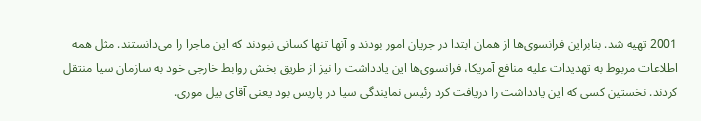2001 تهیه شد. بنابراین فرانسوی‌ها از همان ابتدا در جریان امور بودند و آنها تنها کسانی نبودند که این ماجرا را می‌دانستند. مثل همه اطلاعات مربوط به تهدیدات علیه منافع آمریکا، فرانسوی‌ها این یادداشت را نیز از طریق بخش روابط خارجی خود به سازمان سیا منتقل کردند. نخستین کسی که این یادداشت را دریافت کرد رئیس نمایندگی سیا در پاریس بود یعنی آقای بیل موری.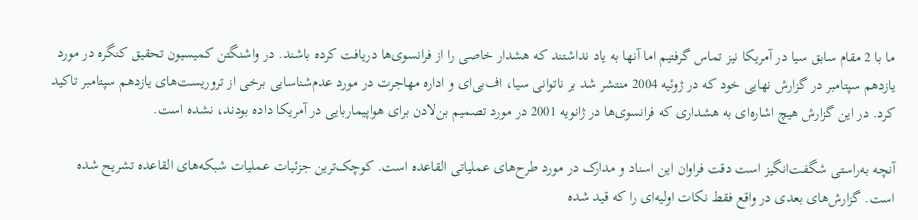ما با 2 مقام سابق سیا در آمریکا نیز تماس گرفتیم اما آنها به یاد نداشتند که هشدار خاصی را از فرانسوی‌ها دریافت کرده باشند. در واشنگتن کمیسیون تحقیق کنگره در مورد یازدهم سپتامبر در گزارش نهایی خود که در ژوئیه 2004 منتشر شد بر ناتوانی سیا، اف‌بی‌ای و اداره مهاجرت در مورد عدم‌شناسایی برخی از تروریست‌های یازدهم سپتامبر تاکید کرد. در این گزارش هیچ اشاره‌ای به هشداری که فرانسوی‌ها در ژانویه 2001 در مورد تصمیم بن‌لادن برای هواپیماربایی در آمریکا داده بودند، نشده است.

آنچه به‌راستی شگفت‌انگیز است دقت فراوان این اسناد و مدارک در مورد طرح‌های عملیاتی القاعده است. کوچک‌ترین جزئیات عملیات شبکه‌های القاعده تشریح شده است. گزارش‌های بعدی در واقع فقط نکات اولیه‌ای را که قید شده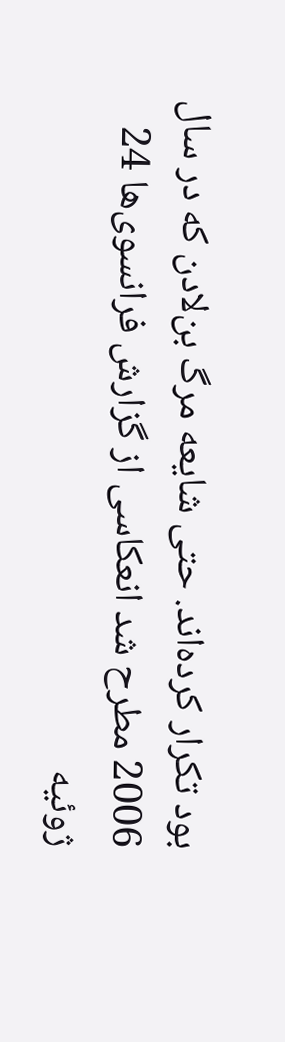بود تکرار کرده‌اند. حتی شایعه مرگ بن‌لادن که در سال 2006 مطرح شد انعکاسی از گزارش فرانسوی‌ها 24 ژوئیه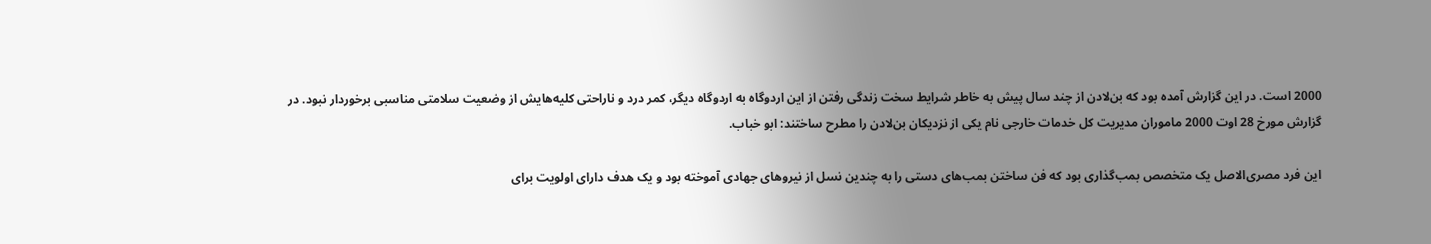2000 است. در این گزارش آمده بود که بن‌لادن از چند سال پیش به خاطر شرایط سخت زندگی رفتن از این اردوگاه به اردوگاه دیگر، کمر درد و ناراحتی کلیه‌هایش از وضعیت سلامتی مناسبی برخوردار نبود. در گزارش مورخ 28 اوت 2000 ماموران مدیریت کل خدمات خارجی نام یکی از نزدیکان بن‌لادن را مطرح ساختند: ابو خباب.

این فرد مصری‌الاصل یک متخصص بمب‌گذاری بود که فن ساختن بمب‌های دستی را به چندین نسل از نیروهای جهادی آموخته بود و یک هدف دارای اولویت برای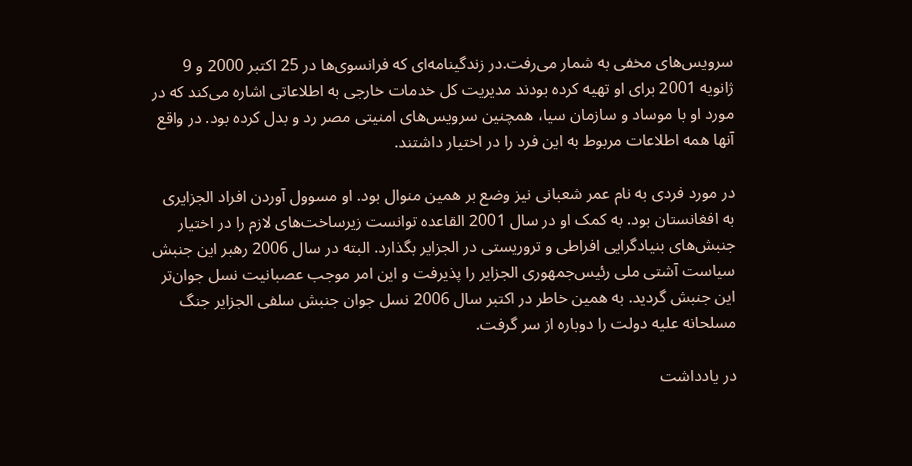سرویس‌های مخفی به شمار می‌رفت.در زندگینامه‌ای که فرانسوی‌ها در 25 اکتبر 2000 و 9 ژانویه 2001 برای او تهیه کرده بودند مدیریت کل خدمات خارجی به اطلاعاتی اشاره می‌کند که در مورد او با موساد و سازمان سیا، همچنین سرویس‌های امنیتی مصر رد و بدل کرده بود. در واقع آنها همه اطلاعات مربوط به این فرد را در اختیار داشتند.

در مورد فردی به نام عمر شعبانی نیز وضع بر همین منوال بود. او مسوول آوردن افراد الجزایری به افغانستان بود. به کمک او در سال 2001 القاعده توانست زیرساخت‌های لازم را در اختیار جنبش‌های بنیادگرایی افراطی و تروریستی در الجزایر بگذارد. البته در سال 2006 رهبر این جنبش سیاست آشتی ملی رئیس‌جمهوری الجزایر را پذیرفت و این امر موجب عصبانیت نسل جوان‌تر این جنبش گردید. به همین خاطر در اکتبر سال 2006 نسل جوان جنبش سلفی الجزایر جنگ مسلحانه علیه دولت را دوباره از سر گرفت.

در یادداشت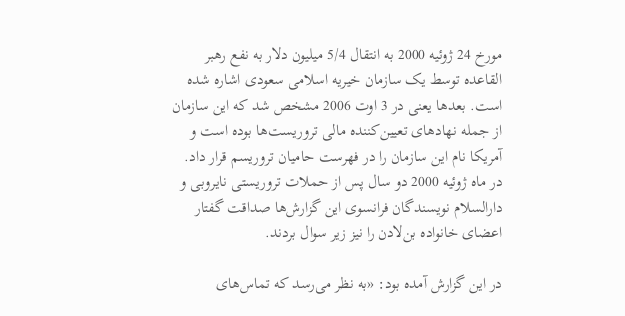مورخ 24 ژوئیه 2000 به انتقال 5/4 میلیون دلار به نفع رهبر القاعده توسط یک سازمان خیریه اسلامی سعودی اشاره شده است. بعدها یعنی در 3 اوت 2006 مشخص شد که این سازمان از جمله نهادهای تعیین‌کننده مالی تروریست‌ها بوده است و آمریکا نام این سازمان را در فهرست حامیان تروریسم قرار داد. در ماه ژوئیه 2000 دو سال پس از حملات تروریستی نایروبی و دارالسلام نویسندگان فرانسوی این گزارش‌ها صداقت گفتار اعضای خانواده بن‌لادن را نیز زیر سوال بردند.

در این گزارش آمده بود: «به نظر می‌رسد که تماس‌های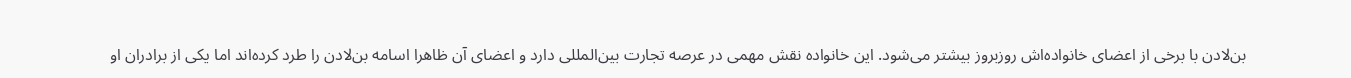بن‌لادن با برخی از اعضای خانواده‌اش روزبروز بیشتر می‌شود. این خانواده نقش مهمی در عرصه تجارت بین‌المللی دارد و اعضای آن ظاهرا اسامه بن‌لادن را طرد کرده‌اند اما یکی از برادران او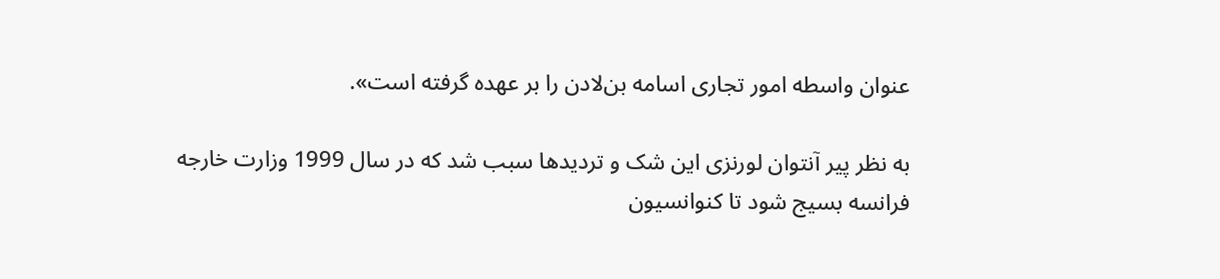عنوان واسطه امور تجاری اسامه بن‌لادن را بر عهده گرفته است».

به نظر پیر آنتوان لورنزی این شک و تردیدها سبب شد که در سال 1999 وزارت خارجه فرانسه بسیج شود تا کنوانسیون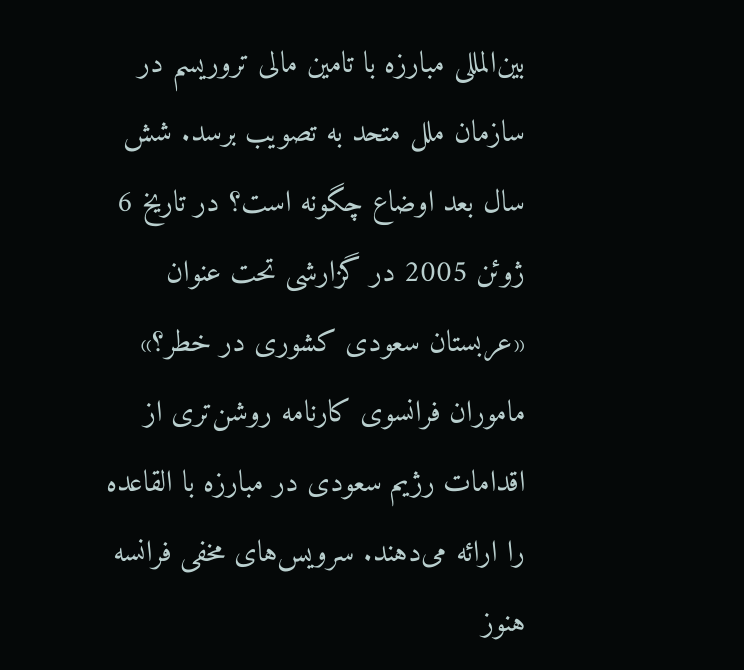بین‌المللی مبارزه با تامین مالی تروریسم در سازمان ملل متحد به تصویب برسد. شش سال بعد اوضاع چگونه است؟ در تاریخ 6 ژوئن 2005 در گزارشی تحت عنوان «عربستان سعودی کشوری در خطر؟» ماموران فرانسوی کارنامه روشن‌تری از اقدامات رژیم سعودی در مبارزه با القاعده را ارائه می‌دهند. سرویس‌های مخفی فرانسه هنوز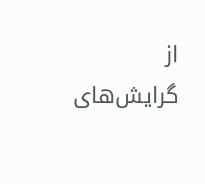از گرایش‌های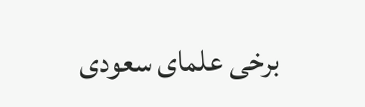برخی علمای سعودی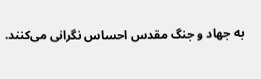به جهاد و جنگ مقدس احساس نگرانی می‌کنند.